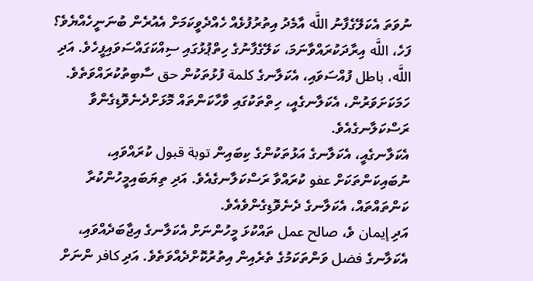ނުވަތަ އެކަލޭގެފާނު اللَّه އާމެދު އިތުރުފުޅެއް ހެއްދެވީކަމަށް އެއުރެން ބުނަނީހެއްޔެވެ؟ ފަހެ، اللَّه އިރާދަކުރައްވާނަމަ، ކަލޭގެފާނުގެ ހިތްޕުޅުގައި ސިއްކަގައްސަވައިފީހެވެ. އަދި اللَّه، باطل ފުއްސަވައި، އެކަލާނގެ كلمة ފުޅުތަކުން حق ސާބިތުކުރައްވަތެވެ. ހަމަކަށަވަރުން، އެކަލާނގެއީ، ހިތްތަކުގައި ވާހާކަންތައް މޮޅަށްދެނެވޮޑިގެންވާ ރަސްކަލާނގެއެވެ.
އެކަލާނގެއީ، އެކަލާނގެ އަޅުތަކުންގެ ކިބައިން توبة قبول ކުރައްވައި، ނުބައިކަންތަކަށް عفو ކުރައްވާ ރަސްކަލާނގެއެވެ. އަދި ތިޔަބައިމީހުންކުރާ ކަންތައްތައް، އެކަލާނގެ ދެނެވޮޑިގެންވެއެވެ.
އަދި إيمان ވެ، صالح عمل ތައްކުޅަ މީހުންނަށް އެކަލާނގެ އިޖާބަދެއްވައި، އެކަލާނގެ فضل ވަންތަކަމުގެ ތެރެއިން އިތުރުކޮށްދެއްވަތެވެ. އަދި كافر ންނަށް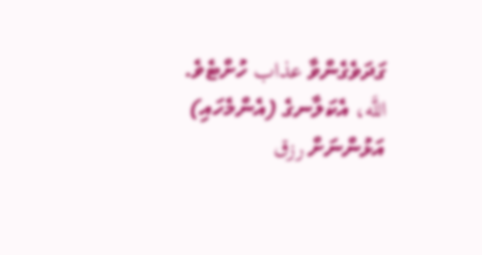ގަދަވެގެންވާ عذاب ހުށްޓެވެ.
اللَّه، އެކަލާނގެ (އެންމެހައި) އަޅުންނަށް رزق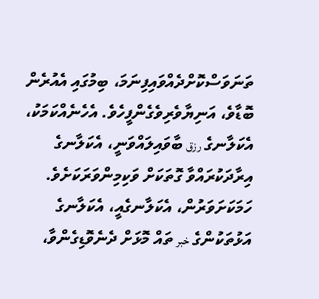ތަނަވަސްކޮށްދެއްވައިފިނަމަ، ބިމުގައި އެއުރެން ބޮޑާވެ، އަނިޔާވެރިވެގެންފީހެވެ. އެހެނެއްކަމަކު، އެކަލާނގެ رزق ބާވައިލައްވަނީ، އެކަލާނގެ އިރާދަކުރައްވާ ގޮތަކަށް ވަކިމިންވަރަކަށެވެ. ހަމަކަށަވަރުން، އެކަލާނގެއީ، އެކަލާނގެ އަޅުތަކުންގެ خبر ތައް މޮޅަށް ދެނެވޮޑިގެންވާ،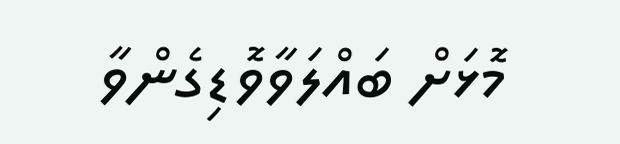މޮޅަށް ބައްލަވާވޮޑިގެންވާ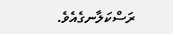ރަސްކަލާނގެއެވެ.